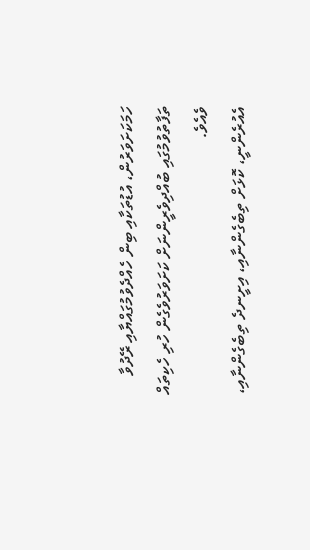ހަމަކަށަވަރުން، އުޑުތަކާއި ބިން ހެއްދެވުމުގައްޔާއި ރޭދުވާ ތަފާތުވުމުގައި ބުއްދިވެރީންނަށް ކަށަވަރުވެގެން ހުރި ހެކިތައް ވެއެވެ.
އެއުރެންނީ، ކޮޅަށް ތިބެގެންނާއި، އިށީނދެ ތިބެގެންނާއި،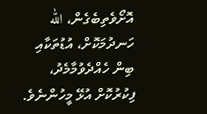އޮށޯވެތިބެގެން، الله ހަނދުމަކޮށް، އުޑުތަކާއި ބިން ހެއްދެވުމާމެދު، ފިކުރުކޮށް އުޅޭ މީހުންނެވެ.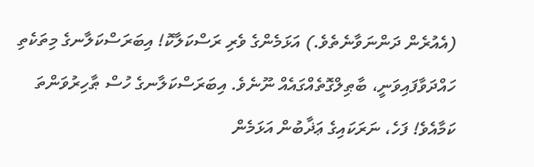(އެއުރެން ދަންނަވާނެތެވެ.) އަޅަމެންގެ ވެރި ރަސްކަލާކޮ! އިބަރަސްކަލާނގެ މިތަކެތި ހައްދަވާފައިވަނީ، ބާޠިލްގޮތެއްގައެއް ނޫނެވެ. އިބަރަސްކަލާނގެ ހުސް ޠާހިރުވަންތަ ކަމާއެވެ! ފަހެ، ނަރަކައިގެ ޢަޛާބުން އަޅަމެން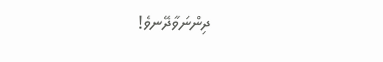ދިންނަވާދޭނވެ!